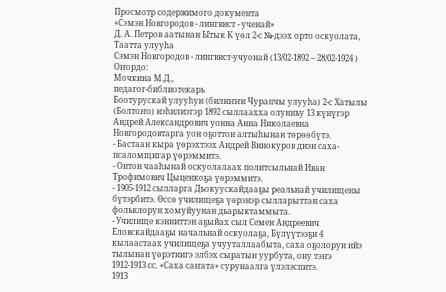Просмотр содержимого документа
«Сэмэн Новгородов - лингвист - ученай»
Д. А. Петров аатынан Ытык К үөл 2-с №-дээх орто оскуолата, Таатта улууһа
Сэмэн Новгородов - лингвист-учуонай (13/02-1892 – 28/02-1924 )
Оҥордо:
Мочкина М.Д.,
педагог-библиотекарь
Боотурускай улууһун (билиҥҥи Чурапчы улууһа) 2-с Хатылы (Болтоҥо) нэһилиэгэр 1892 сыллаахха олунньу 13 күнүгэр Андрей Александрович уонна Анна Николаевна Новгородовтарга уон оҕоттон алтыһынан төрөөбүтэ.
- Бастаан кыра үөрэхтээх Андрей Винокуров диэн саха-псаломщигар үөрэммитэ.
- Онтон чааһынай оскуолалаах политсыльнай Иван Трофимович Цыценкоҕа үөрэммитэ.
- 1905-1912 сылларга Дьокуускайдааҕы реальнай училищены бүтэрбитэ. Өссө училищеҕа үөрэнэр сылларыттан саха фольклорун хомуйуунан дьарыктаммыта.
- Училище кэнниттэн аҕыйах сыл Семен Андреевич Еловскайдааҕы начальнай оскуолаҕа, Бүлүүтээҕи 4 кылаастаах училищеҕа учууталлаабыта, саха оҕолорун ийэ тылынан үөрэтиигэ элбэх сыратын уурбута, ону тэҥэ 1912-1913 сс. «Саха саҥата» сурунаалга үлэлэспитэ.
1913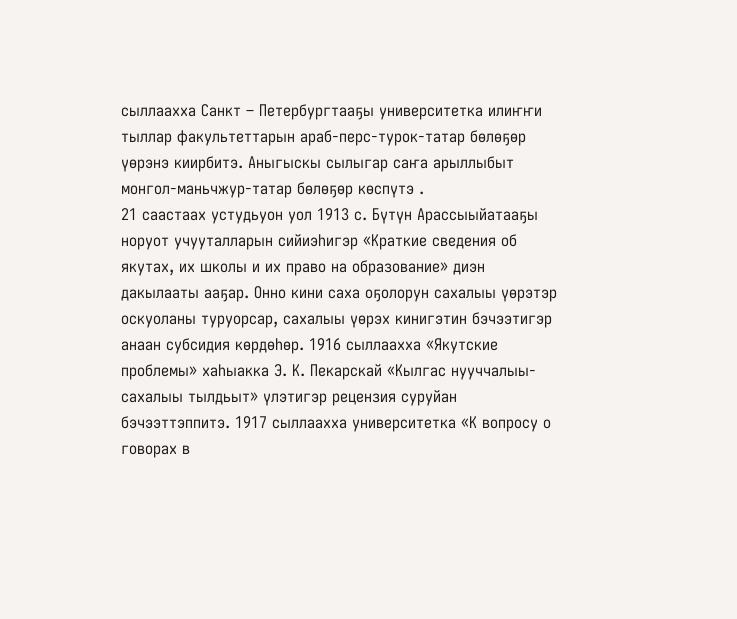сыллаахха Санкт – Петербургтааҕы университетка илиҥҥи тыллар факультеттарын араб-перс-турок-татар бөлөҕөр үөрэнэ киирбитэ. Аныгыскы сылыгар саҥа арыллыбыт монгол-маньчжур-татар бөлөҕөр көспүтэ .
21 саастаах устудьуон уол 1913 с. Бүтүн Арассыыйатааҕы норуот учууталларын сийиэһигэр «Краткие сведения об якутах, их школы и их право на образование» диэн дакылааты ааҕар. Онно кини саха оҕолорун сахалыы үөрэтэр оскуоланы туруорсар, сахалыы үөрэх кинигэтин бэчээтигэр анаан субсидия көрдөһөр. 1916 сыллаахха «Якутские проблемы» хаһыакка Э. К. Пекарскай «Кылгас нууччалыы-сахалыы тылдьыт» үлэтигэр рецензия суруйан бэчээттэппитэ. 1917 сыллаахха университетка «К вопросу о говорах в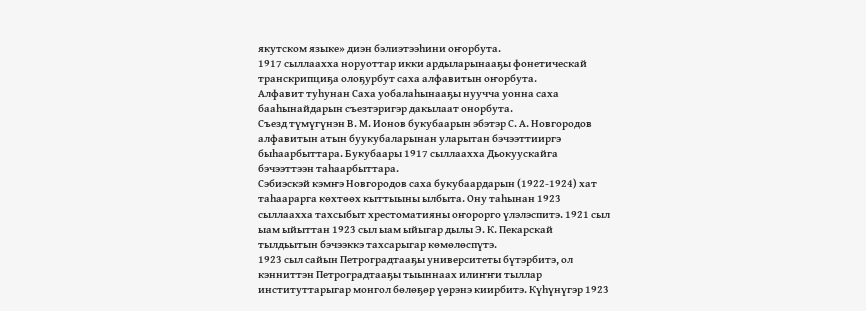якутском языке» диэн бэлиэтээһини оҥорбута.
1917 сыллаахха норуоттар икки ардыларынааҕы фонетическай транскрипциҕа олоҕурбут саха алфавитын оҥорбута.
Алфавит туһунан Саха уобалаһынааҕы нуучча уонна саха бааһынайдарын съезтэригэр дакылаат онорбута.
Съезд түмүгүнэн В. М. Ионов букубаарын эбэтэр С. А. Новгородов алфавитын атын буукубаларынан уларытан бэчээттииргэ быһаарбыттара. Букубаары 1917 сыллаахха Дьокуускайга бэчээттээн таһаарбыттара.
Сэбиэскэй кэмҥэ Новгородов саха букубаардарын (1922-1924) хат таһаарарга көхтөөх кыттыыны ылбыта. Ону таһынан 1923 сыллаахха тахсыбыт хрестоматияны оҥорорго үлэлэспитэ. 1921 сыл ыам ыйыттан 1923 сыл ыам ыйыгар дылы Э. К. Пекарскай тылдьытын бэчээккэ тахсарыгар көмөлөспүтэ.
1923 сыл сайын Петроградтааҕы университеты бүтэрбитэ, ол кэнниттэн Петроградтааҕы тыыннаах илиҥҥи тыллар институттарыгар монгол бөлөҕөр үөрэнэ киирбитэ. Күһүнүгэр 1923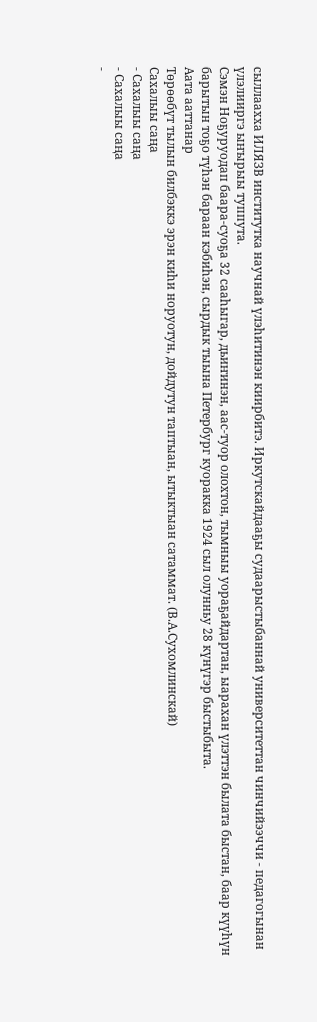сыллаахха ИЛЯЗВ институтка научнай үлэһитинэн киирбитэ. Иркутскайдааҕы судаарыстыбаннай университеттан чинчийээччи - педагогынан үлэлииргэ ыҥырыы туппута.
Сэмэн Ноҕуруодап баара-суоҕа 32 сааһыгар, дьиҥинэн, аас-туор олохтон, тымныы уораҕайдартан, ыарахан үлэттэн былата быстан, баар күүһүн барытын тоҕо түһэн бараан кэбиһэн, сырдык тыына Петербург куоракка 1924 сыл олунньу 28 күнүгэр быстыбыта.
Аата ааттанар
Төрөөбүт тылын билбэккэ эрэн киһи норуотун, дойдутун таптыан, ытыктыан сатаммат. (В.А.Сухомлинскай)
Сахалыы саңа
- Сахалыы саңа
- Сахалыы саңа
-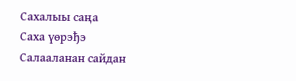Сахалыы саңа
Саха үөрэђэ
Салааланан сайдан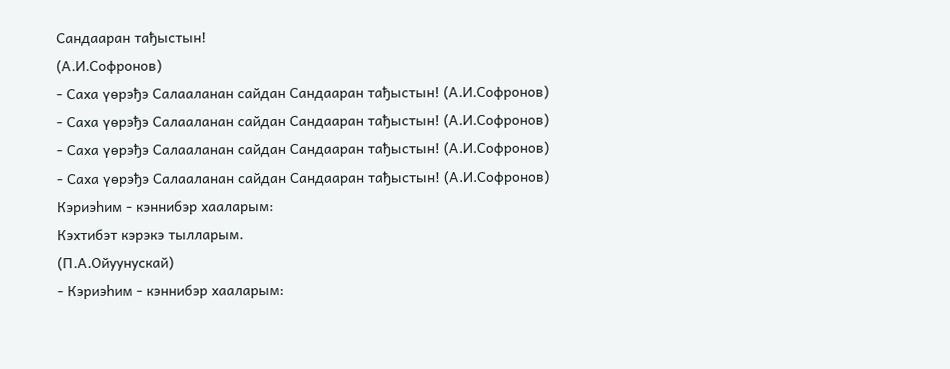Сандааран тађыстын!
(А.И.Софронов)
- Саха үөрэђэ Салааланан сайдан Сандааран тађыстын! (А.И.Софронов)
- Саха үөрэђэ Салааланан сайдан Сандааран тађыстын! (А.И.Софронов)
- Саха үөрэђэ Салааланан сайдан Сандааран тађыстын! (А.И.Софронов)
- Саха үөрэђэ Салааланан сайдан Сандааран тађыстын! (А.И.Софронов)
Кэриэһим - кэннибэр хааларым:
Кэхтибэт кэрэкэ тылларым.
(П.А.Ойуунускай)
- Кэриэһим - кэннибэр хааларым: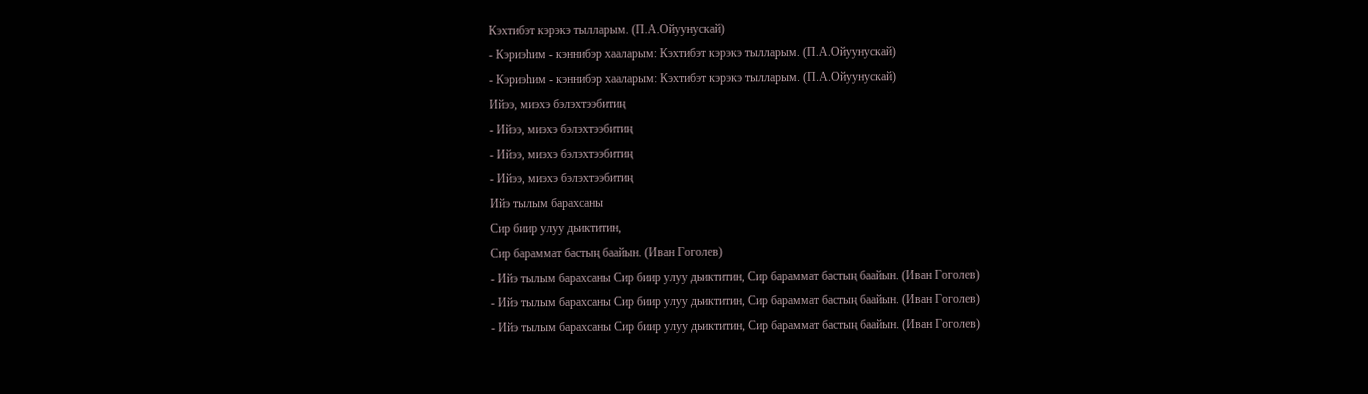Кэхтибэт кэрэкэ тылларым. (П.А.Ойуунускай)
- Кэриэһим - кэннибэр хааларым: Кэхтибэт кэрэкэ тылларым. (П.А.Ойуунускай)
- Кэриэһим - кэннибэр хааларым: Кэхтибэт кэрэкэ тылларым. (П.А.Ойуунускай)
Ийээ, миэхэ бэлэхтээбитиң
- Ийээ, миэхэ бэлэхтээбитиң
- Ийээ, миэхэ бэлэхтээбитиң
- Ийээ, миэхэ бэлэхтээбитиң
Ийэ тылым барахсаны
Сир биир улуу дьиктитин,
Сир бараммат бастың баайын. (Иван Гоголев)
- Ийэ тылым барахсаны Сир биир улуу дьиктитин, Сир бараммат бастың баайын. (Иван Гоголев)
- Ийэ тылым барахсаны Сир биир улуу дьиктитин, Сир бараммат бастың баайын. (Иван Гоголев)
- Ийэ тылым барахсаны Сир биир улуу дьиктитин, Сир бараммат бастың баайын. (Иван Гоголев)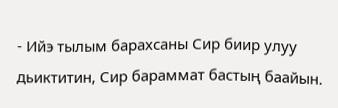- Ийэ тылым барахсаны Сир биир улуу дьиктитин, Сир бараммат бастың баайын.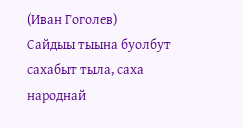(Иван Гоголев)
Сайдыы тыына буолбут сахабыт тыла, саха народнай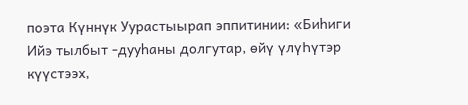поэта Күннүк Уурастыырап эппитинии: «Биhиги Ийэ тылбыт -дууhаны долгутар, өйү үлүҺүтэр күүстээх,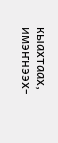кыахтаах, имэҥнээх-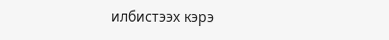илбистээх кэрэ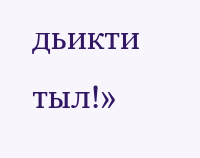дьикти тыл!»